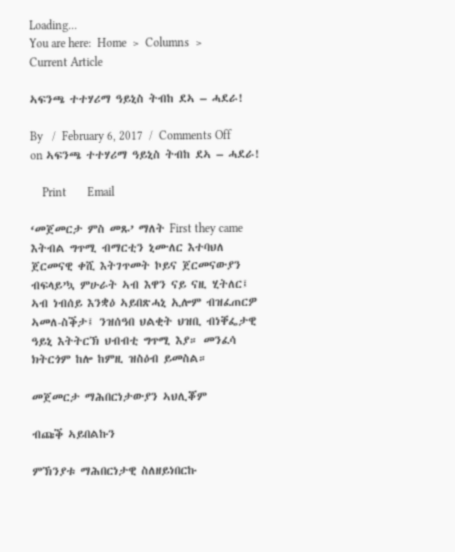Loading...
You are here:  Home  >  Columns  >  Current Article

ኣፍንጫ ተተሃሪማ ዓይኒስ ትብከ ደኣ – ሓደራ!

By   /  February 6, 2017  /  Comments Off on ኣፍንጫ ተተሃሪማ ዓይኒስ ትብከ ደኣ – ሓደራ!

    Print       Email

‘መጀመርታ ምስ መጹ’ ማለት First they came እትብል ግጥሚ ብማርቲን ኒሙለር እተባህለ ጀርመናዊ ቀሺ እትገጥመት ኮይና ጀርመናውያን ብፍላይ’ኳ ምሁራት ኣብ እዋን ናይ ናዚ ሂትለር፤ ኣብ ነብሰይ እንቋዕ ኣይበጽሓኒ ኢሎም ብዝፈጠርዎ ኣመለ-ስቕታ፤ ንዝሰዓበ ህልቂት ህዝቢ ብነቐፌታዊ ዓይኒ እትትርኽ ህብብቲ ግጥሚ እያ። መንፈሳ ክትርጎም ከሎ ከምዚ ዝስዕብ ይመስል።

መጀመርታ ማሕበርነታውያን ኣህሊቖም

ብጩቕ ኣይበልኩን

ምኽንያቱ ማሕበርነታዊ ስለዘይነበርኩ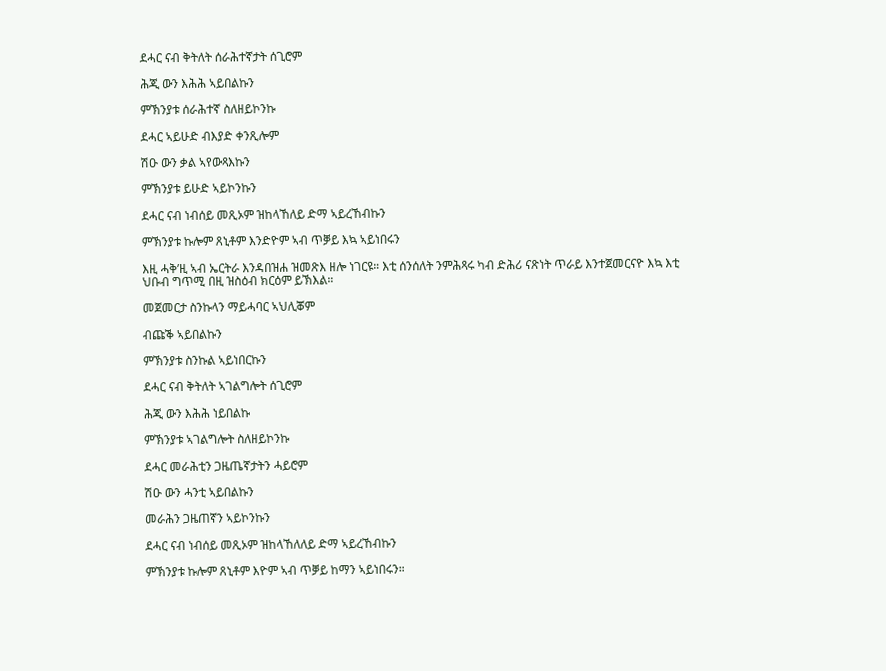ደሓር ናብ ቅትለት ሰራሕተኛታት ሰጊሮም

ሕጂ ውን እሕሕ ኣይበልኩን

ምኽንያቱ ሰራሕተኛ ስለዘይኮንኩ

ደሓር ኣይሁድ ብእያድ ቀንጺሎም

ሽዑ ውን ቃል ኣየውጻእኩን

ምኽንያቱ ይሁድ ኣይኮንኩን

ደሓር ናብ ነብሰይ መጺኦም ዝከላኸለይ ድማ ኣይረኸብኩን

ምኽንያቱ ኩሎም ጸኒቶም እንድዮም ኣብ ጥቓይ እኳ ኣይነበሩን

እዚ ሓቅ’ዚ ኣብ ኤርትራ እንዳበዝሐ ዝመጽእ ዘሎ ነገርዩ። እቲ ሰንሰለት ንምሕጻሩ ካብ ድሕሪ ናጽነት ጥራይ እንተጀመርናዮ እኳ እቲ ህቡብ ግጥሚ በዚ ዝስዕብ ክርዕም ይኽእል።

መጀመርታ ስንኩላን ማይሓባር ኣህሊቖም

ብጩቕ ኣይበልኩን

ምኽንያቱ ስንኩል ኣይነበርኩን

ደሓር ናብ ቅትለት ኣገልግሎት ሰጊሮም

ሕጂ ውን እሕሕ ነይበልኩ

ምኽንያቱ ኣገልግሎት ስለዘይኮንኩ

ደሓር መራሕቲን ጋዜጤኛታትን ሓይሮም

ሽዑ ውን ሓንቲ ኣይበልኩን

መራሕን ጋዜጠኛን ኣይኮንኩን

ደሓር ናብ ነብሰይ መጺኦም ዝከላኸለለይ ድማ ኣይረኸብኩን

ምኽንያቱ ኩሎም ጸኒቶም እዮም ኣብ ጥቓይ ከማን ኣይነበሩን።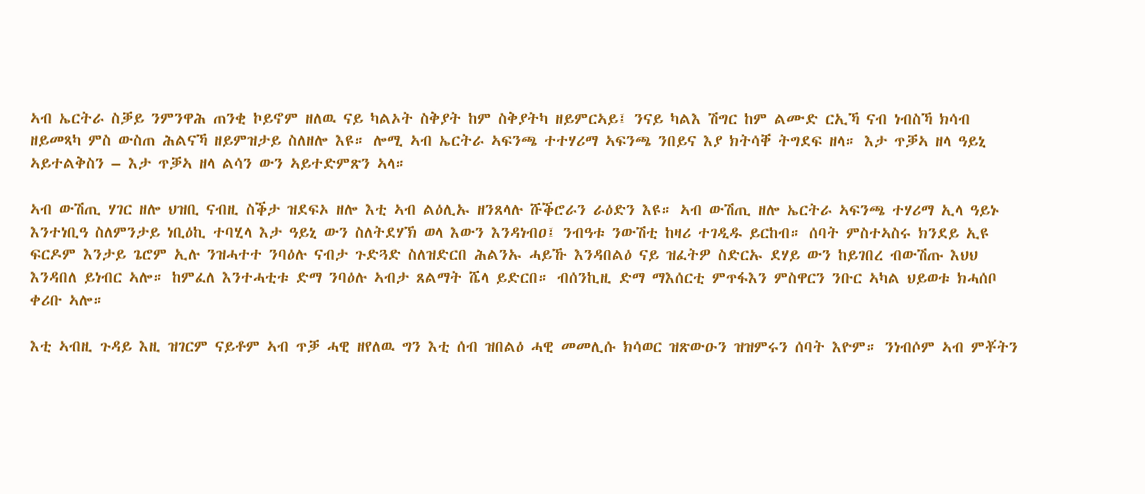ኣብ ኤርትራ ስቓይ ንምንዋሕ ጠንቂ ኮይኖም ዘለዉ ናይ ካልኦት ስቅያት ከም ስቅያትካ ዘይምርኣይ፤ ንናይ ካልእ ሽግር ከም ልሙድ ርኢኻ ናብ ነብስኻ ክሳብ ዘይመጻካ ምስ ውስጠ ሕልናኻ ዘይምዝታይ ስለዘሎ እዩ። ሎሚ ኣብ ኤርትራ ኣፍንጫ ተተሃሪማ ኣፍንጫ ንበይና እያ ክትሳቐ ትግደፍ ዘላ። እታ ጥቓኣ ዘላ ዓይኒ ኣይተልቅስን – እታ ጥቓኣ ዘላ ልሳን ውን ኣይተድምጽን ኣላ።

ኣብ ውሽጢ ሃገር ዘሎ ህዝቢ ናብዚ ስቕታ ዝደፍኦ ዘሎ እቲ ኣብ ልዕሊኡ ዘንጸላሉ ሹቕሮራን ራዕድን እዩ። ኣብ ውሽጢ ዘሎ ኤርትራ ኣፍንጫ ተሃሪማ ኢላ ዓይኑ እንተነቢዓ ስለምንታይ ነቢዕኪ ተባሂላ እታ ዓይኒ ውን ስለትደሃኽ ወላ እውን እንዳነብዐ፤ ንብዓቱ ንውሽቲ ከዛሪ ተገዲዱ ይርከብ። ሰባት ምስተኣስሩ ክንደይ ኢዩ ፍርዶም እንታይ ጌሮም ኢሉ ንዝሓተተ ንባዕሉ ናብታ ጉድጓድ ስለዝድርበ ሕልንኡ ሓይኹ እንዳበልዕ ናይ ዝፈትዎ ስድርኡ ደሃይ ውን ከይገበረ ብውሽጡ እህህ እንዳበለ ይነብር ኣሎ። ከምፈለ እንተሓቲቱ ድማ ንባዕሉ ኣብታ ጸልማት ሼላ ይድርበ። ብሰንኪዚ ድማ ማእሰርቲ ምጥፋእን ምስዋርን ንቡር ኣካል ህይወቱ ክሓሰቦ ቀሪቡ ኣሎ።

እቲ ኣብዚ ጉዳይ እዚ ዝገርም ናይቶም ኣብ ጥቓ ሓዊ ዘየለዉ ግን እቲ ሰብ ዝበልዕ ሓዊ መመሊሱ ክሳወር ዝጽውዑን ዝዝምሩን ሰባት እዮም። ንነብሶም ኣብ ምቾትን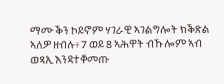ማሙቕን ኮይኖም ሃገራዊ ኣገልግሎት ክቕጽል ኣለዎ ዘብሉ፥ 7 ወይ 8 ኣሕዋት ብኹሎም ኣብ ወጻኢ እንዳተቐመጡ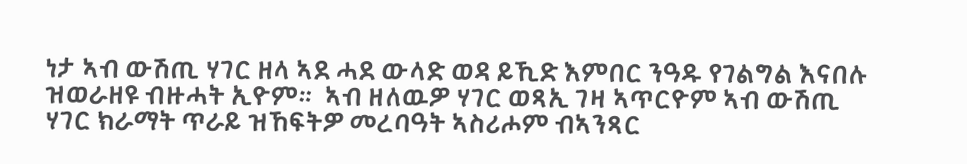ነታ ኣብ ውሽጢ ሃገር ዘላ ኣደ ሓደ ውላድ ወዳ ይኺድ እምበር ንዓዱ የገልግል እናበሉ ዝወራዘዩ ብዙሓት ኢዮም።  ኣብ ዘለዉዎ ሃገር ወጻኢ ገዛ ኣጥርዮም ኣብ ውሽጢ ሃገር ክራማት ጥራይ ዝኸፍትዎ መረባዓት ኣስሪሖም ብኣንጻር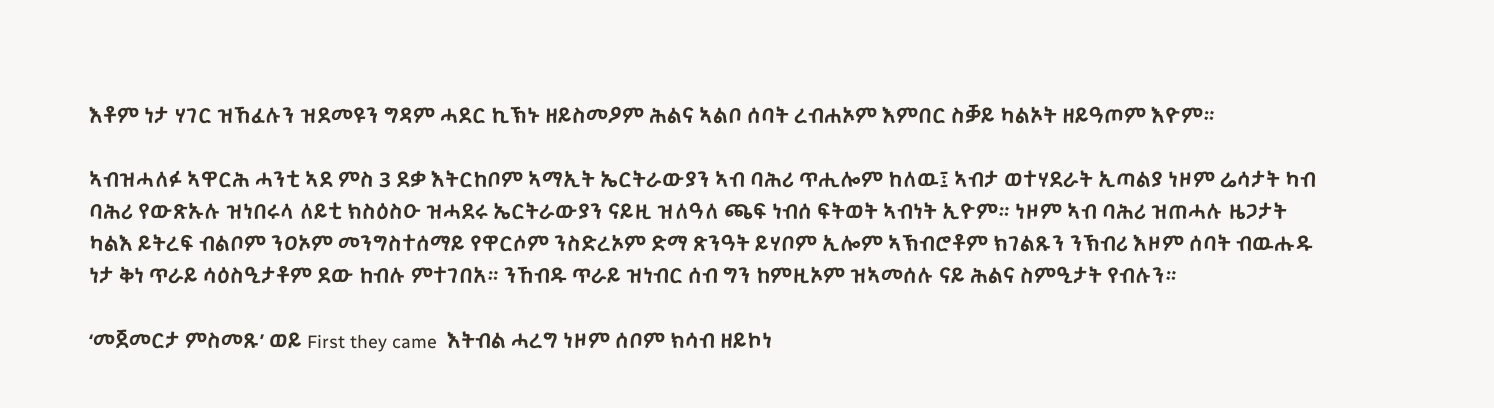እቶም ነታ ሃገር ዝኸፈሉን ዝደመዩን ግዳም ሓደር ኪኽኑ ዘይስመዖም ሕልና ኣልቦ ሰባት ረብሐኦም እምበር ስቓይ ካልኦት ዘይዓጦም እዮም።

ኣብዝሓለፉ ኣዋርሕ ሓንቲ ኣደ ምስ 3 ደቃ እትርከቦም ኣማኢት ኤርትራውያን ኣብ ባሕሪ ጥሒሎም ከለዉ፤ ኣብታ ወተሃደራት ኢጣልያ ነዞም ሬሳታት ካብ ባሕሪ የውጽኡሉ ዝነበሩላ ለይቲ ክስዕስዑ ዝሓደሩ ኤርትራውያን ናይዚ ዝለዓለ ጫፍ ነብሰ ፍትወት ኣብነት ኢዮም። ነዞም ኣብ ባሕሪ ዝጠሓሉ ዜጋታት ካልእ ይትረፍ ብልቦም ንዐኦም መንግስተሰማይ የዋርሶም ንስድረኦም ድማ ጽንዓት ይሃቦም ኢሎም ኣኽብሮቶም ክገልጹን ንኽብሪ እዞም ሰባት ብዉሑዱ ነታ ቅነ ጥራይ ሳዕስዒታቶም ደው ከብሉ ምተገበአ። ንኸብዱ ጥራይ ዝነብር ሰብ ግን ከምዚኦም ዝኣመሰሉ ናይ ሕልና ስምዒታት የብሉን።

‘መጀመርታ ምስመጹ’ ወይ First they came  እትብል ሓረግ ነዞም ሰቦም ክሳብ ዘይኮነ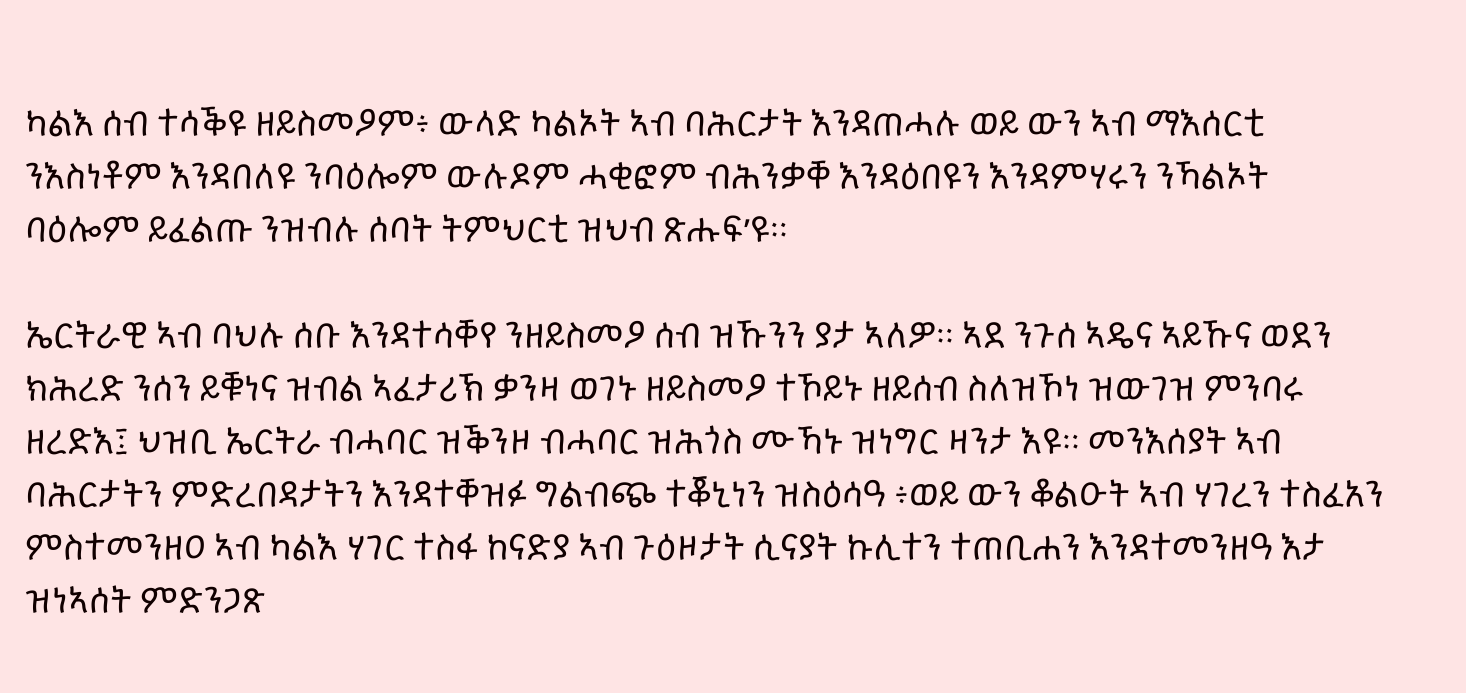ካልእ ሰብ ተሳቕዩ ዘይስመዖም፥ ውላድ ካልኦት ኣብ ባሕርታት እንዳጠሓሉ ወይ ውን ኣብ ማእሰርቲ ንእስነቶም እንዳበለዩ ንባዕሎም ውሉዶም ሓቂፎም ብሕንቃቐ እንዳዕበዩን እንዳምሃሩን ንኻልኦት ባዕሎም ይፈልጡ ንዝብሉ ሰባት ትምህርቲ ዝህብ ጽሑፍ’ዩ።

ኤርትራዊ ኣብ ባህሉ ሰቡ እንዳተሳቐየ ንዘይስመዖ ሰብ ዝኹንን ያታ ኣለዎ። ኣደ ንጉሰ ኣዴና ኣይኹና ወደን ክሕረድ ንሰን ይቑነና ዝብል ኣፈታሪኽ ቃንዛ ወገኑ ዘይስመዖ ተኾይኑ ዘይሰብ ስለዝኾነ ዝውገዝ ምንባሩ ዘረድእ፤ ህዝቢ ኤርትራ ብሓባር ዝቕንዞ ብሓባር ዝሕጎስ ሙኻኑ ዝነግር ዛንታ እዩ። መንእሰያት ኣብ ባሕርታትን ምድረበዳታትን እንዳተቐዝፉ ግልብጭ ተቖኒነን ዝስዕሳዓ ፥ወይ ውን ቆልዑት ኣብ ሃገረን ተስፈአን ምስተመንዘዐ ኣብ ካልእ ሃገር ተስፋ ከናድያ ኣብ ጉዕዞታት ሲናያት ኩሊተን ተጠቢሐን እንዳተመንዘዓ እታ ዝነኣሰት ምድንጋጽ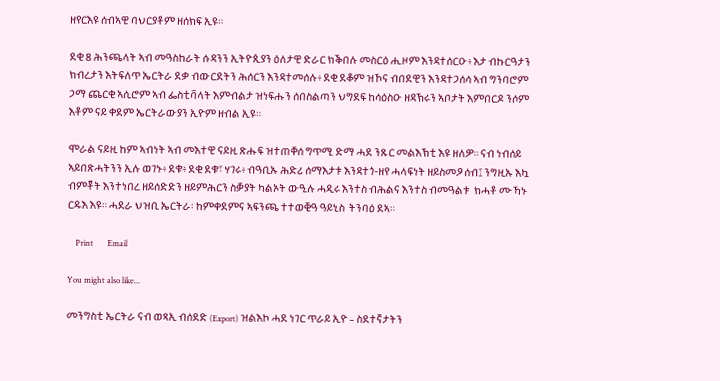ዘየርእዩ ሰብኣዊ ባህርያቶም ዘሰክፍ ኢዩ።

ደቂ 8 ሕንጫላት ኣብ መዓስከራት ሱዳንን ኢትዮጲያን ዕለታዊ ድራር ክቕበሉ መስርዕ ሒዞም እንዳተሰርዑ፥ እታ ብኩርዓታን ክብረታን እትፍለጥ ኤርትራ ደቃ ብውርደትን ሕሰርን እንዳተመሰሉ፥ ደቂ ደቆም ዝኾና ብበደዊን እንዳተጋሰሳ ኣብ ግንባሮም ጋማ ጨርቂ ኣሲሮም ኣብ ፌስቲቫላት እምብልታ ዝነፍሑን ሰበስልጣን ህግደፍ ከሳዕስዑ ዘዳኽሩን ኣቦታት እምበርዶ ንሶም እቶም ናይ ቀደም ኤርትራውያን ኢዮም ዘብል ኢዩ።

ሞራል ናይዚ ከም ኣብነት ኣብ መእተዊ ናይዚ ጽሑፍ ዝተጠቐሰ ግጥሚ ድማ ሓደ ንጹር መልእኽቲ እዩ ዘለዎ። ናብ ነብሰይ ኣይበጽሓትንን ኢሉ ወገኑ፥ ደቁ፥ ደቂ ደቁ፣ ሃገሩ፥ ብዓቢኡ ሕድሪ ሰማእታቱ እንዳተጎ-ዘየ ሓላፍነት ዘይስመዖ ሰብ፤ ንግዚኡ እኳ ብምቾት እንተነበረ ዘይሰድድን ዘይምሕርን ስቓያት ካልኦት ውዒሉ ሓዲሩ እንተስ ብሕልና እንተስ ብመዓልቱ  ክሓቶ ሙኻኑ ርዱእ እዩ። ሓደራ ህዝቢ ኤርትራ፡ ከምቀደምና ኣፍንጫ ተተወቒዓ ዓይኒስ  ትንባዕ ደኣ።

    Print       Email

You might also like...

መንግስቲ ኤርትራ ናብ ወጻኢ ብሰደድ (Export) ዝልእኮ ሓደ ነገር ጥራይ ኢዮ – ስደተኛታትን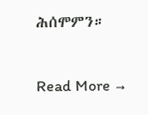ሕሰሞምን።

Read More →